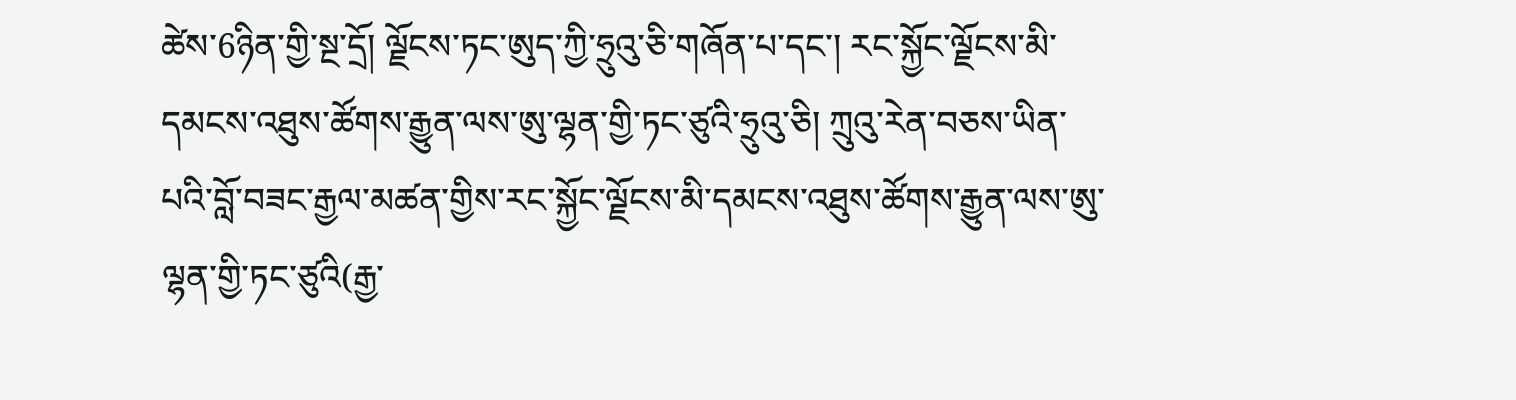ཚེས་6ཉིན་གྱི་སྔ་དྲོ། ལྗོངས་ཏང་ཨུད་ཀྱི་ཧྲུའུ་ཅི་གཞོན་པ་དང་། རང་སྐྱོང་ལྗོངས་མི་དམངས་འཐུས་ཚོགས་རྒྱུན་ལས་ཨུ་ལྷན་གྱི་ཏང་ཙུའི་ཧྲུའུ་ཅི། ཀྲུའུ་རེན་བཅས་ཡིན་པའི་བློ་བཟང་རྒྱལ་མཚན་གྱིས་རང་སྐྱོང་ལྗོངས་མི་དམངས་འཐུས་ཚོགས་རྒྱུན་ལས་ཨུ་ལྷན་གྱི་ཏང་ཙུའི(རྒྱ་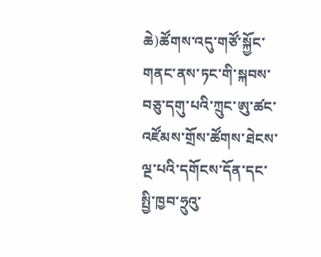ཆེ)ཚོགས་འདུ་གཙོ་སྐྱོང་གནང་ནས་ཏང་གི་སྐབས་བཅུ་དགུ་པའི་ཀྲུང་ཨུ་ཚང་འཛོམས་གྲོས་ཚོགས་ཐེངས་ལྔ་པའི་དགོངས་དོན་དང་སྤྱི་ཁྱབ་ཧྲུའུ་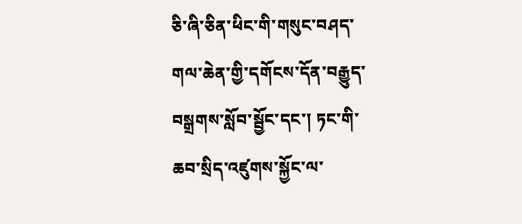ཅི་ཞི་ཅིན་ཕིང་གི་གསུང་བཤད་གལ་ཆེན་གྱི་དགོངས་དོན་བརྒྱུད་བསྒྲགས་སློབ་སྦྱོང་དང་། ཏང་གི་ཆབ་སྲིད་འཛུགས་སྐྱོང་ལ་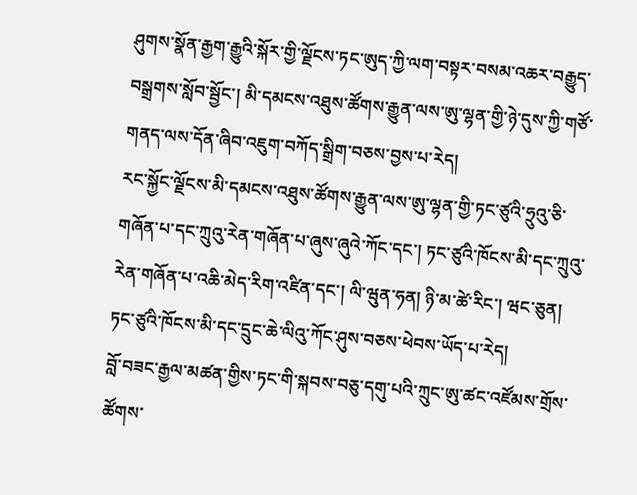ཤུགས་སྣོན་རྒྱག་རྒྱུའི་སྐོར་གྱི་ལྗོངས་ཏང་ཨུད་ཀྱི་ལག་བསྟར་བསམ་འཆར་བརྒྱུད་བསྒྲགས་སློབ་སྦྱོང་། མི་དམངས་འཐུས་ཚོགས་རྒྱུན་ལས་ཨུ་ལྷན་གྱི་ཉེ་དུས་ཀྱི་གཙོ་གནད་ལས་དོན་ཞིབ་འཇུག་བཀོད་སྒྲིག་བཅས་བྱས་པ་རེད།
རང་སྐྱོང་ལྗོངས་མི་དམངས་འཐུས་ཚོགས་རྒྱུན་ལས་ཨུ་ལྷན་གྱི་ཏང་ཙུའི་ཧྲུའུ་ཅི་གཞོན་པ་དང་ཀྲུའུ་རེན་གཞོན་པ་ཞུས་ཞུའེ་ཀོང་དང་། ཏང་ཙུའི་ཁོངས་མི་དང་ཀྲུའུ་རེན་གཞོན་པ་འཆི་མེད་རིག་འཛིན་དང་། ལི་ཝུན་ཧན། ཉི་མ་ཚེ་རིང་། ཝང་ཅུན། ཏང་ཙུའི་ཁོངས་མི་དང་དྲུང་ཆེ་ལིའུ་ཀོང་ཤུས་བཅས་ཕེབས་ཡོད་པ་རེད།
བློ་བཟང་རྒྱལ་མཚན་གྱིས་ཏང་གི་སྐབས་བཅུ་དགུ་པའི་ཀྲུང་ཨུ་ཚང་འཛོམས་གྲོས་ཚོགས་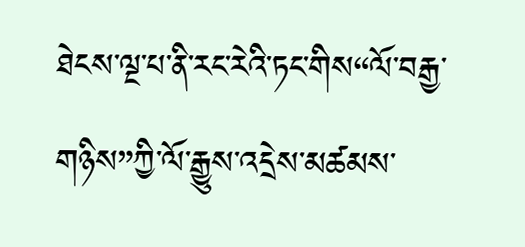ཐེངས་ལྔ་པ་ནི་རང་རེའི་ཏང་གིས“ལོ་བརྒྱ་གཉིས”ཀྱི་ལོ་རྒྱུས་འདྲེས་མཚམས་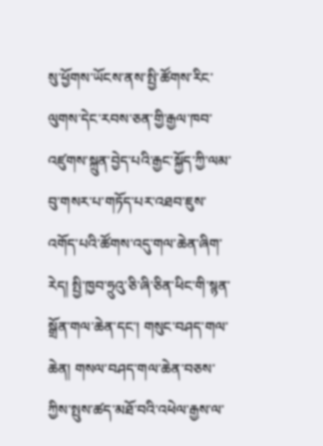སུ་ཕྱོགས་ཡོངས་ནས་སྤྱི་ཚོགས་རིང་ལུགས་དེང་རབས་ཅན་གྱི་རྒྱལ་ཁབ་འཛུགས་སྐྲུན་བྱེད་པའི་རྒྱང་སྐྱོད་ཀྱི་ལམ་བུ་གསར་པ་གཏོད་པར་འཐབ་ཇུས་འགོད་པའི་ཚོགས་འདུ་གལ་ཆེན་ཞིག་རེད། སྤྱི་ཁྱབ་ཧྲུའུ་ཅི་ཞི་ཅིན་ཕིང་གི་སྙན་སྒྲོན་གལ་ཆེན་དང་། གསུང་བཤད་གལ་ཆེན། གསལ་བཤད་གལ་ཆེན་བཅས་ཀྱིས་སྤུས་ཚད་མཐོ་བའི་འཕེལ་རྒྱས་ལ་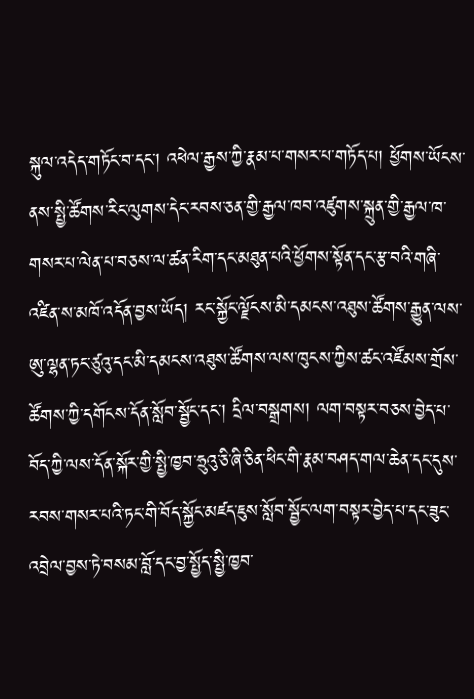སྐུལ་འདེད་གཏོང་བ་དང་། འཕེལ་རྒྱས་ཀྱི་རྣམ་པ་གསར་པ་གཏོད་པ། ཕྱོགས་ཡོངས་ནས་སྤྱི་ཚོགས་རིང་ལུགས་དེང་རབས་ཅན་གྱི་རྒྱལ་ཁབ་འཛུགས་སྐྲུན་གྱི་རྒྱལ་ཁ་གསར་པ་ལེན་པ་བཅས་ལ་ཚན་རིག་དང་མཐུན་པའི་ཕྱོགས་སྟོན་དང་རྩ་བའི་གཞི་འཛིན་ས་མཁོ་འདོན་བྱས་ཡོད། རང་སྐྱོང་ལྗོངས་མི་དམངས་འཐུས་ཚོགས་རྒྱུན་ལས་ཨུ་ལྷན་ཏང་ཙུའུ་དང་མི་དམངས་འཐུས་ཚོགས་ལས་ཁུངས་ཀྱིས་ཚང་འཛོམས་གྲོས་ཚོགས་ཀྱི་དགོངས་དོན་སློབ་སྦྱོང་དང་། དྲིལ་བསྒྲགས། ལག་བསྟར་བཅས་བྱེད་པ་བོད་ཀྱི་ལས་དོན་སྐོར་གྱི་སྤྱི་ཁྱབ་ཧྲུའུ་ཅི་ཞི་ཅིན་ཕིང་གི་རྣམ་བཤད་གལ་ཆེན་དང་དུས་རབས་གསར་པའི་ཏང་གི་བོད་སྐྱོང་མཛད་ཇུས་སློབ་སྦྱོང་ལག་བསྟར་བྱེད་པ་དང་ཟུང་འབྲེལ་བྱས་ཏེ་བསམ་བློ་དང་བྱ་སྤྱོད་སྤྱི་ཁྱབ་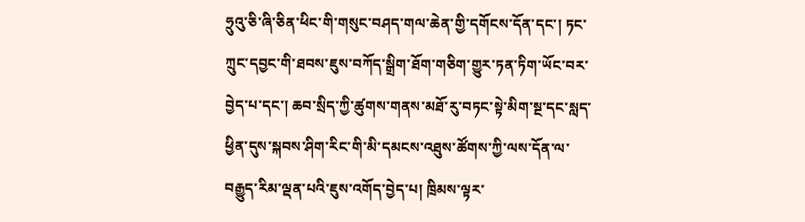ཧྲུའུ་ཅི་ཞི་ཅིན་ཕིང་གི་གསུང་བཤད་གལ་ཆེན་གྱི་དགོངས་དོན་དང་། ཏང་ཀྲུང་དབྱང་གི་ཐབས་ཇུས་བཀོད་སྒྲིག་ཐོག་གཅིག་གྱུར་ཏན་ཏིག་ཡོང་བར་བྱེད་པ་དང་། ཆབ་སྲིད་ཀྱི་ཚུགས་གནས་མཐོ་རུ་བཏང་སྟེ་མིག་སྔ་དང་སླད་ཕྱིན་དུས་སྐབས་ཤིག་རིང་གི་མི་དམངས་འཐུས་ཚོགས་ཀྱི་ལས་དོན་ལ་བརྒྱུད་རིམ་ལྡན་པའི་ཇུས་འགོད་བྱེད་པ། ཁྲིམས་ལྟར་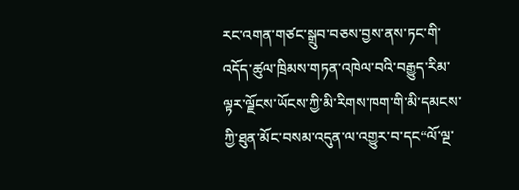རང་འགན་གཙང་སྒྲུབ་བཅས་བྱས་ནས་ཏང་གི་འདོད་ཚུལ་ཁྲིམས་གཏན་འཁེལ་བའི་བརྒྱུད་རིམ་ལྟར་ལྗོངས་ཡོངས་ཀྱི་མི་རིགས་ཁག་གི་མི་དམངས་ཀྱི་ཐུན་མོང་བསམ་འདུན་ལ་འགྱུར་བ་དང“ལོ་ལྔ་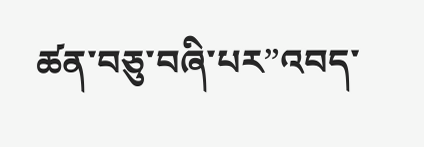ཚན་བཅུ་བཞི་པར”འབད་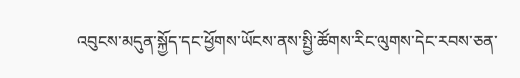འབུངས་མདུན་སྐྱོད་དང་ཕྱོགས་ཡོངས་ནས་སྤྱི་ཚོགས་རིང་ལུགས་དེང་རབས་ཅན་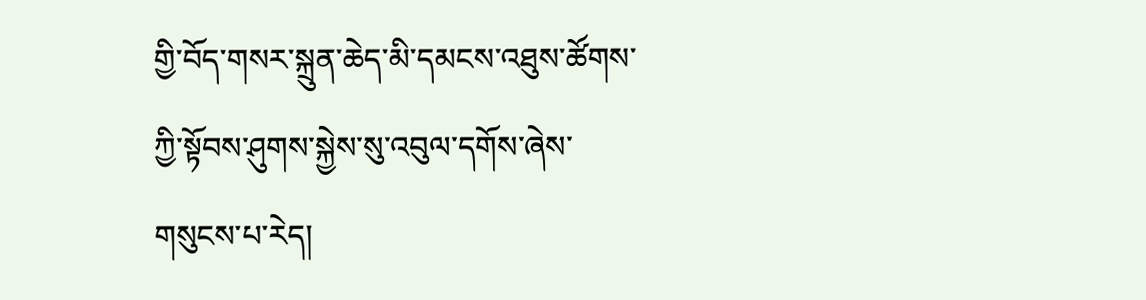གྱི་བོད་གསར་སྐྲུན་ཆེད་མི་དམངས་འཐུས་ཚོགས་ཀྱི་སྟོབས་ཤུགས་སྐྱེས་སུ་འབུལ་དགོས་ཞེས་གསུངས་པ་རེད།